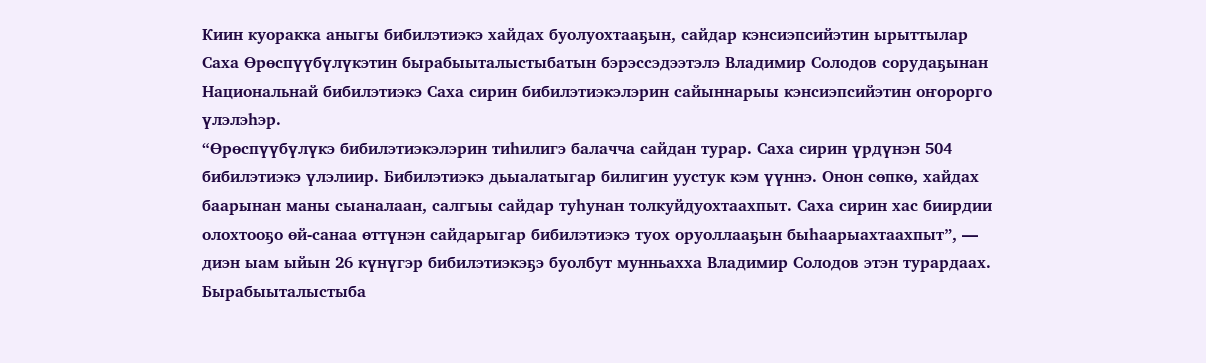Киин куоракка аныгы бибилэтиэкэ хайдах буолуохтааҕын, сайдар кэнсиэпсийэтин ырыттылар
Саха Өрөспүүбүлүкэтин бырабыыталыстыбатын бэрэссэдээтэлэ Владимир Солодов сорудаҕынан Национальнай бибилэтиэкэ Саха сирин бибилэтиэкэлэрин сайыннарыы кэнсиэпсийэтин оҥорорго үлэлэһэр.
“Өрөспүүбүлүкэ бибилэтиэкэлэрин тиһилигэ балачча сайдан турар. Саха сирин үрдүнэн 504 бибилэтиэкэ үлэлиир. Бибилэтиэкэ дьыалатыгар билигин уустук кэм үүннэ. Онон сөпкө, хайдах баарынан маны сыаналаан, салгыы сайдар туһунан толкуйдуохтаахпыт. Саха сирин хас биирдии олохтооҕо өй-санаа өттүнэн сайдарыгар бибилэтиэкэ туох оруоллааҕын быһаарыахтаахпыт”, — диэн ыам ыйын 26 күнүгэр бибилэтиэкэҕэ буолбут мунньахха Владимир Солодов этэн турардаах.
Бырабыыталыстыба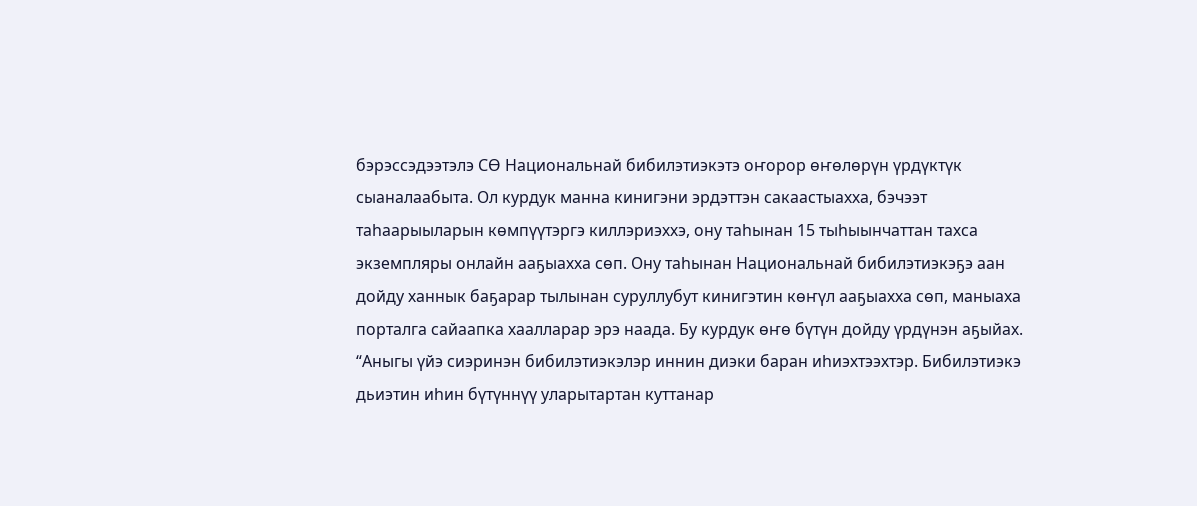бэрэссэдээтэлэ СӨ Национальнай бибилэтиэкэтэ оҥорор өҥөлөрүн үрдүктүк сыаналаабыта. Ол курдук манна кинигэни эрдэттэн сакаастыахха, бэчээт таһаарыыларын көмпүүтэргэ киллэриэххэ, ону таһынан 15 тыһыынчаттан тахса экземпляры онлайн ааҕыахха сөп. Ону таһынан Национальнай бибилэтиэкэҕэ аан дойду ханнык баҕарар тылынан суруллубут кинигэтин көҥүл ааҕыахха сөп, маныаха порталга сайаапка хаалларар эрэ наада. Бу курдук өҥө бүтүн дойду үрдүнэн аҕыйах.
“Аныгы үйэ сиэринэн бибилэтиэкэлэр иннин диэки баран иһиэхтээхтэр. Бибилэтиэкэ дьиэтин иһин бүтүннүү уларытартан куттанар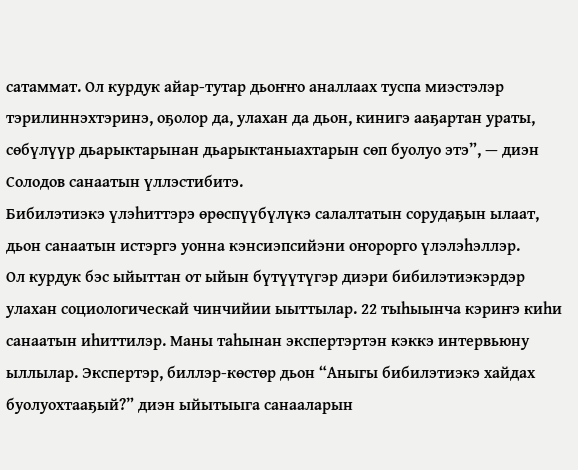сатаммат. Ол курдук айар-тутар дьоҥҥо аналлаах туспа миэстэлэр тэрилиннэхтэринэ, оҕолор да, улахан да дьон, кинигэ ааҕартан ураты, сөбүлүүр дьарыктарынан дьарыктаныахтарын сөп буолуо этэ”, — диэн Солодов санаатын үллэстибитэ.
Бибилэтиэкэ үлэһиттэрэ өрөспүүбүлүкэ салалтатын сорудаҕын ылаат, дьон санаатын истэргэ уонна кэнсиэпсийэни оҥорорго үлэлэһэллэр.
Ол курдук бэс ыйыттан от ыйын бүтүүтүгэр диэри бибилэтиэкэрдэр улахан социологическай чинчийии ыыттылар. 22 тыһыынча кэриҥэ киһи санаатын иһиттилэр. Маны таһынан экспертэртэн кэккэ интервьюну ыллылар. Экспертэр, биллэр-көстөр дьон “Аныгы бибилэтиэкэ хайдах буолуохтааҕый?” диэн ыйытыыга санааларын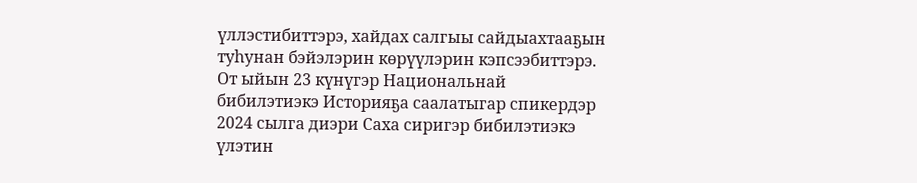үллэстибиттэрэ, хайдах салгыы сайдыахтааҕын туһунан бэйэлэрин көрүүлэрин кэпсээбиттэрэ.
От ыйын 23 күнүгэр Национальнай бибилэтиэкэ Историяҕа саалатыгар спикердэр 2024 сылга диэри Саха сиригэр бибилэтиэкэ үлэтин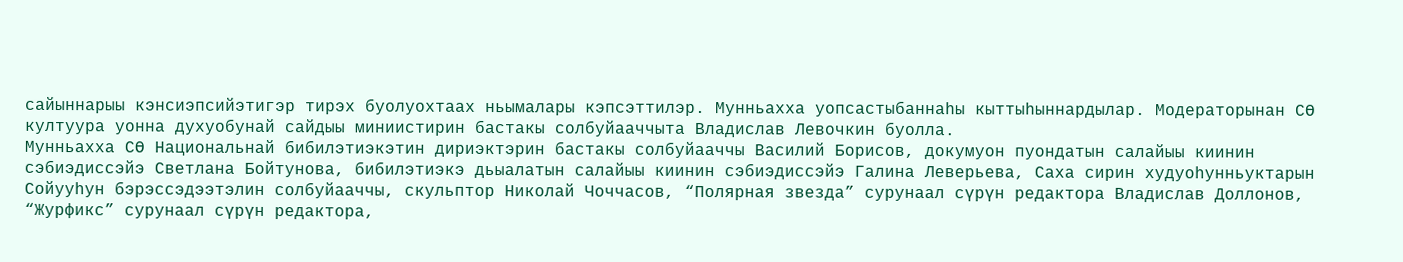сайыннарыы кэнсиэпсийэтигэр тирэх буолуохтаах ньымалары кэпсэттилэр. Мунньахха уопсастыбаннаһы кыттыһыннардылар. Модераторынан СӨ култуура уонна духуобунай сайдыы миниистирин бастакы солбуйааччыта Владислав Левочкин буолла.
Мунньахха СӨ Национальнай бибилэтиэкэтин дириэктэрин бастакы солбуйааччы Василий Борисов, докумуон пуондатын салайыы киинин сэбиэдиссэйэ Светлана Бойтунова, бибилэтиэкэ дьыалатын салайыы киинин сэбиэдиссэйэ Галина Леверьева, Саха сирин худуоһунньуктарын Сойууһун бэрэссэдээтэлин солбуйааччы, скульптор Николай Чоччасов, “Полярная звезда” сурунаал сүрүн редактора Владислав Доллонов, “Журфикс” сурунаал сүрүн редактора,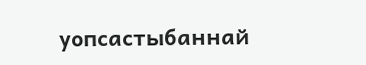уопсастыбаннай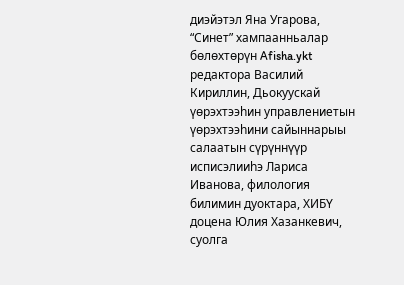диэйэтэл Яна Угарова, “Синет” хампаанньалар бөлөхтөрүн Afisha.ykt редактора Василий Кириллин, Дьокуускай үөрэхтээһин управлениетын үөрэхтээһини сайыннарыы салаатын сүрүннүүр исписэлииһэ Лариса Иванова, филология билимин дуоктара, ХИБҮ доцена Юлия Хазанкевич, суолга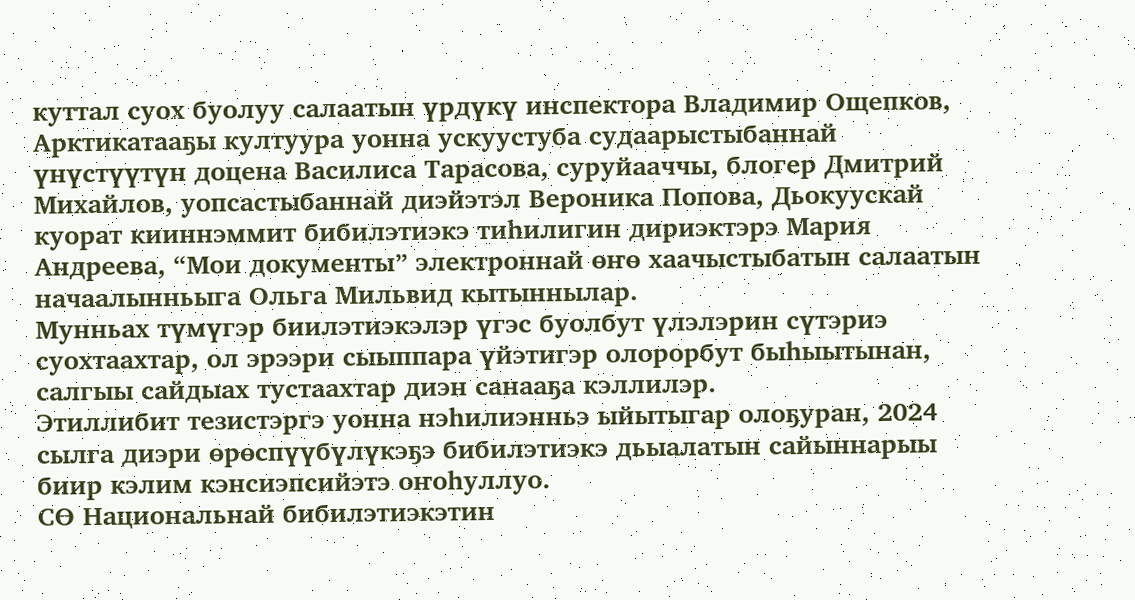куттал суох буолуу салаатын үрдүкү инспектора Владимир Ощепков, Арктикатааҕы култуура уонна ускуустуба судаарыстыбаннай үнүстүүтүн доцена Василиса Тарасова, суруйааччы, блогер Дмитрий Михайлов, уопсастыбаннай диэйэтэл Вероника Попова, Дьокуускай куорат кииннэммит бибилэтиэкэ тиһилигин дириэктэрэ Мария Андреева, “Мои документы” электроннай өҥө хаачыстыбатын салаатын начаалынньыга Ольга Мильвид кытыннылар.
Мунньах түмүгэр биилэтиэкэлэр үгэс буолбут үлэлэрин сүтэриэ суохтаахтар, ол эрээри сыыппара үйэтигэр олорорбут быһыытынан, салгыы сайдыах тустаахтар диэн санааҕа кэллилэр.
Этиллибит тезистэргэ уонна нэһилиэнньэ ыйытыгар олоҕуран, 2024 сылга диэри өрөспүүбүлүкэҕэ бибилэтиэкэ дьыалатын сайыннарыы биир кэлим кэнсиэпсийэтэ оҥоһуллуо.
СӨ Национальнай бибилэтиэкэтин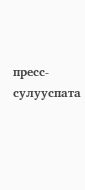пресс-сулууспата